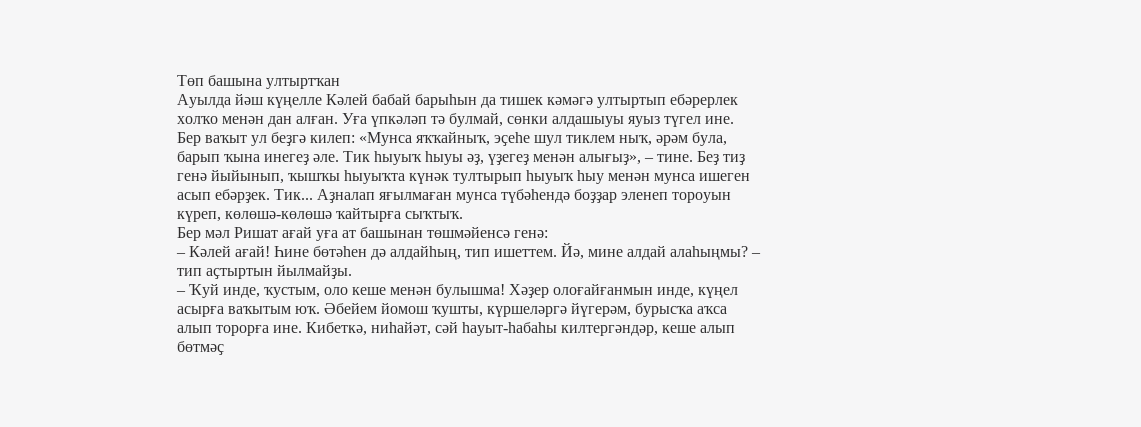Төп башына ултыртҡан
Ауылда йәш күңелле Кәлей бабай барыһын да тишек кәмәгә ултыртып ебәрерлек холҡо менән дан алған. Уға үпкәләп тә булмай, сөнки алдашыуы яуыз түгел ине.
Бер ваҡыт ул беҙгә килеп: «Мунса яҡҡайныҡ, эҫеһе шул тиклем ныҡ, әрәм була, барып ҡына инегеҙ әле. Тик һыуыҡ һыуы әҙ, үҙегеҙ менән алығыҙ», – тине. Беҙ тиҙ генә йыйынып, ҡышҡы һыуыҡта күнәк тултырып һыуыҡ һыу менән мунса ишеген асып ебәрҙек. Тик... Аҙналап яғылмаған мунса түбәһендә боҙҙар эленеп тороуын күреп, көлөшә-көлөшә ҡайтырға сыҡтыҡ.
Бер мәл Ришат ағай уға ат башынан төшмәйенсә генә:
– Кәлей ағай! Һине бөтәһен дә алдайһың, тип ишеттем. Йә, мине алдай алаһыңмы? – тип аҫтыртын йылмайҙы.
– Ҡуй инде, ҡустым, оло кеше менән булышма! Хәҙер олоғайғанмын инде, күңел асырға ваҡытым юҡ. Әбейем йомош ҡушты, күршеләргә йүгерәм, бурысҡа аҡса алып торорға ине. Кибеткә, ниһайәт, сәй һауыт-һабаһы килтергәндәр, кеше алып бөтмәҫ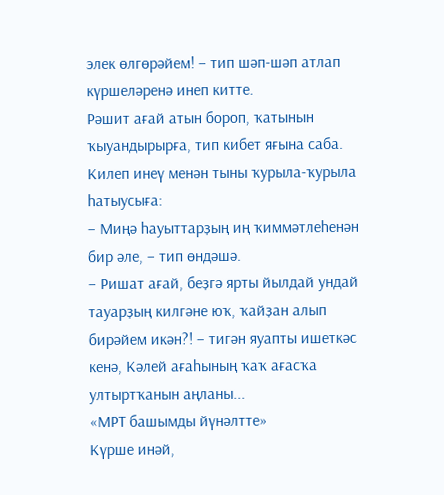элек өлгөрәйем! – тип шәп-шәп атлап күршеләренә инеп китте.
Рәшит ағай атын бороп, ҡатынын ҡыуандырырға, тип кибет яғына саба. Килеп инеү менән тыны ҡурыла-ҡурыла һатыусыға:
– Миңә һауыттарҙың иң ҡиммәтлеһенән бир әле, – тип өндәшә.
– Ришат ағай, беҙгә ярты йылдай ундай тауарҙың килгәне юҡ, ҡайҙан алып бирәйем икән?! – тигән яуапты ишеткәс кенә, Кәлей ағаһының ҡаҡ ағасҡа ултыртҡанын аңланы...
«МРТ башымды йүнәлтте»
Күрше инәй,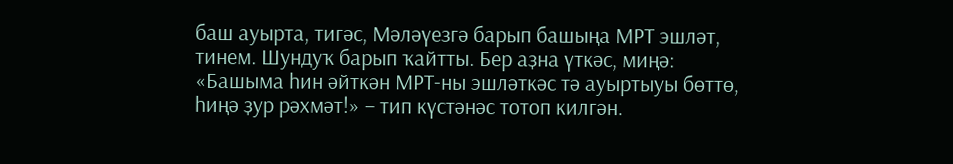баш ауырта, тигәс, Мәләүезгә барып башыңа МРТ эшләт, тинем. Шундуҡ барып ҡайтты. Бер аҙна үткәс, миңә: «Башыма һин әйткән МРТ-ны эшләткәс тә ауыртыуы бөттө, һиңә ҙур рәхмәт!» – тип күстәнәс тотоп килгән.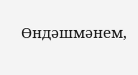Өндәшмәнем,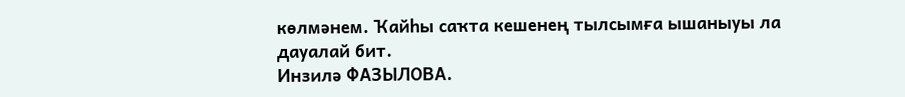көлмәнем. Ҡайһы саҡта кешенең тылсымға ышаныуы ла дауалай бит.
Инзилә ФАЗЫЛОВА.